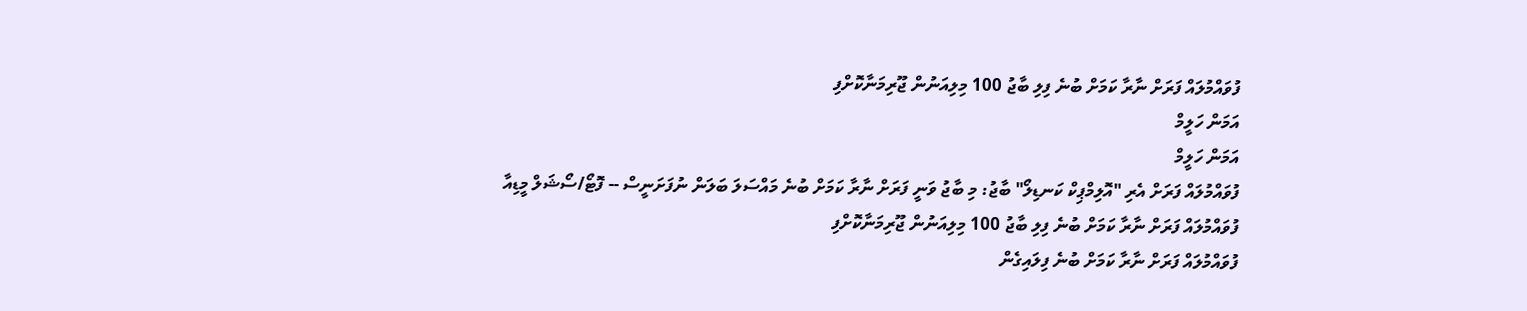ފުވައްމުލައް ފަރަށް ނާރާ ކަމަށް ބުނެ ފިލި ބާޖު 100 މިލިއަނުން ޖޫރިމަނާކޮށްފި
އަމަން ހަލީމް
އަމަން ހަލީމް
ފުވައްމުލައް ފަރަށް އެރި "އޮލިމްޕިކް ކަނޑިލޯ" ބާޖު: މި ބާޖު ވަނީ ފަރަށް ނާރާ ކަމަށް ބުނެ މައްސަލަ ބަލަން ނުފަށަނީސް -- ފޮޓޯ/ސޯޝަލް މީޑިއާ
ފުވައްމުލައް ފަރަށް ނާރާ ކަމަށް ބުނެ ފިލި ބާޖު 100 މިލިއަނުން ޖޫރިމަނާކޮށްފި
ފުވައްމުލައް ފަރަށް ނާރާ ކަމަށް ބުނެ ފިލައިގެން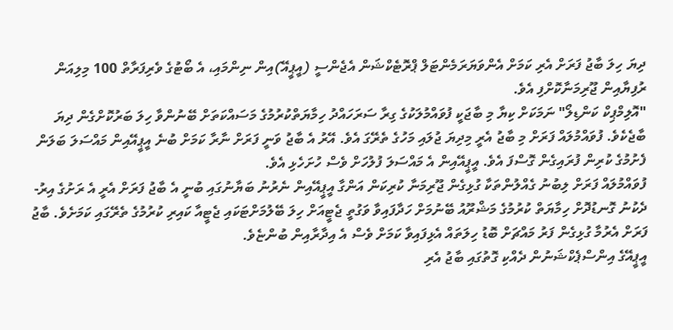ދިޔަ ހިލަ ބާޖު ފަރަށް އެރި ކަމަށް އެންވަޔަރަމެންޓަލް ޕްރޮޓެކްޝަން އެޖެންސީ (އީޕީއޭ)އިން ނިންމައި، އެ ބޯޓުގެ ވެރިފަރާތް 100 މިލިއަން ރުފިޔާއިން ޖޫރިމަނާކޮށްފި އެވެ.
"އޮލިމްޕިކް ކަންޑިލޯ" ނަމަކަށް ކިޔާ މި ބާޖަކީ ފުވައްމުލަކުގެ ގިރާ ސަރަހައްދު ހިމާޔަތްކުރުމުގެ މަސައްކަތަށް ބޭނުންވާ ހިލަ ބަރުކޮށްގެން ދިޔަ ބާޖެކެވެ. ފުވައްމުލައް ފަރަށް މި ބާޖު އެރީ މިދިޔަ ޖުލައި މަހުގެ ތެރޭގަ އެވެ. އޭރު އެ ބާޖު ވަނީ ފަރަށް ނާރާ ކަމަށް ބުނެ އީޕީއޭއިން މައްސަލަ ބަލަން ފެށުމުގެ ކުރިން ފުރައިގެން ގޮސްފަ އެވެ. އީޕީއޭއިން އެ މައްސަލަ ފުލުހަށް ވެސް ހުށަހެޅި އެވެ.
ފުވައްމުލައް ފަރަށް ލިބުނު ގެއްލުންތަކާ ގުޅިގެން ޖޫރިމަނާ ކުރިކަން އަންގާ އީޕީއޭއިން ނެރުނު ބަޔާނުގައި ބުނީ އެ ބާޖު ފަރަށް އެރީ އެ ރަށުގެ އިރު-ދެކުނު ގޮނޑުދޮށް ހިމާޔަތް ކުރުމުގެ މަޝްރޫއު ބޭނުމަށް ހަދާފައިވާ ވަގުތީ ޖެޓީއަށް ހިލަ ބޭލުމަށްޓަކައި ޖެޓީއާ ކައިރި ކުރުމުގެ ތެރޭގައި ކަމަށެވެ. ބާޖު ފަރަށް އެރުމާ ގުޅިގެން ފަރު މައްޗަށް ބޮޑު ހިލަތައް އެޅިފައިވާ ކަމަށް ވެސް އެ އިދާރާއިން ބުންޏެވެ.
އީޕީއޭގެ އިންސްޕެކްޝަނުން ދެއްކި ގޮތުގައި ބާޖު އެރި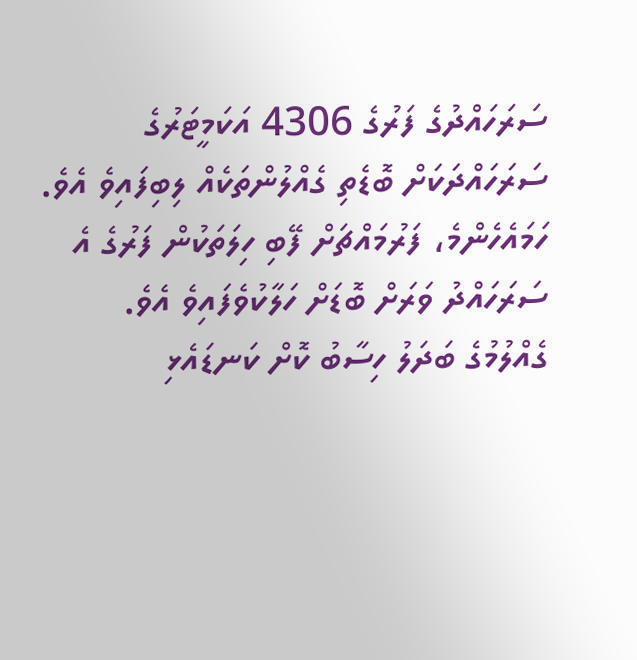ސަރަހައްދުގެ ފަރުގެ 4306 އަކަމީޓަރުގެ ސަރަހައްދަކަށް ބޮޑެތި ގެއްލުންތަކެއް ލިބިފައިވެ އެވެ. ހަމައެހެންމެ، ފަރުމައްޗަށް ފޭބި ހިލަތަކުން ފަރުގެ އެ ސަރަހައްދު ވަރަށް ބޮޑަށް ހަލާކުވެފައިވެ އެވެ.
ގެއްލުމުގެ ބަދަލު ހިސާބު ކޮށް ކަނޑައެޅި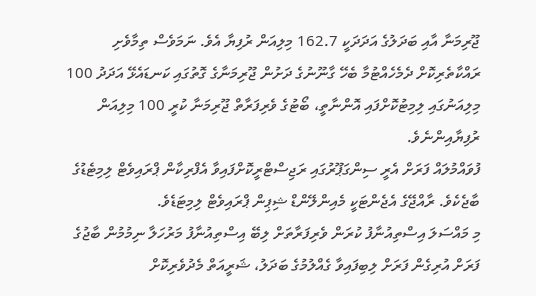ޖޫރިމަނާ އާއި ބަދަލުގެ އަދަދަކީ 162.7 މިލިއަން ރުފިޔާ އެވެ. ނަމަވެސް ތިމާވެށި ރައްކާތެރިކޮށް ދެމެހެއްޓުމާ ބެހޭ ގާނޫނުގެ ދަށުން ޖޫރިމަނާގެ ގޮތުގައި ކަނޑައެޅޭ އަދަދު 100 މިލިއަނުގައި ލިމިޓުކޮށްފައި އޮންނާތީ، ބޯޓުގެ ވެރިފަރާތް ޖޫރިމަނާ ކުރީ 100 މިލިއަން ރުފިޔާއިންނެވެ.
ފުވައްމުލައް ފަރަށް އެރީ ސިންގަޕޫރުގައި ރަޖިސްޓްރީކޮށްފައިވާ އެފްރިކާން ޕްރައިވެޓް ލިމިޓެޑުގެ ބާޖެކެވެ. ރާއްޖޭގެ އެޖެންޓަކީ މެއިންލޭންޑް ޝިޕިން ޕްރައިވެޓް ލިމިޓަޑެވެ.
މި މައްސަލަ އިސްތިއުނާފު ކުރަން ވެރިފަރާތަށް ލިބޭ އިސްތިއުނާފު މަރުހަލާ ނިމުމުން ބާޖުގެ ފަރަށް އުރިގެން ފަރަށް ލިބިފައިވާ ގެއްލުމުގެ ބަދަލު، ޝަރީއަތް މެދުވެރިކޮށް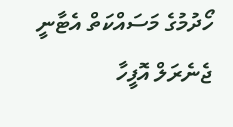ހޯދުމުގެ މަސައްކަތް އެޓާނީ ޖެނެރަލް އޮފީހާ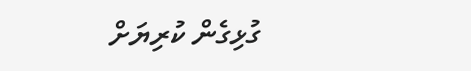ގުޅިގެން ކުރިޔަށް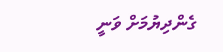ގެންދިޔުމަށް ވަނީ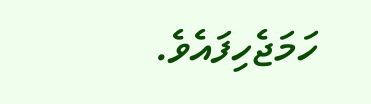ހަމަޖެހިފައެވެ.